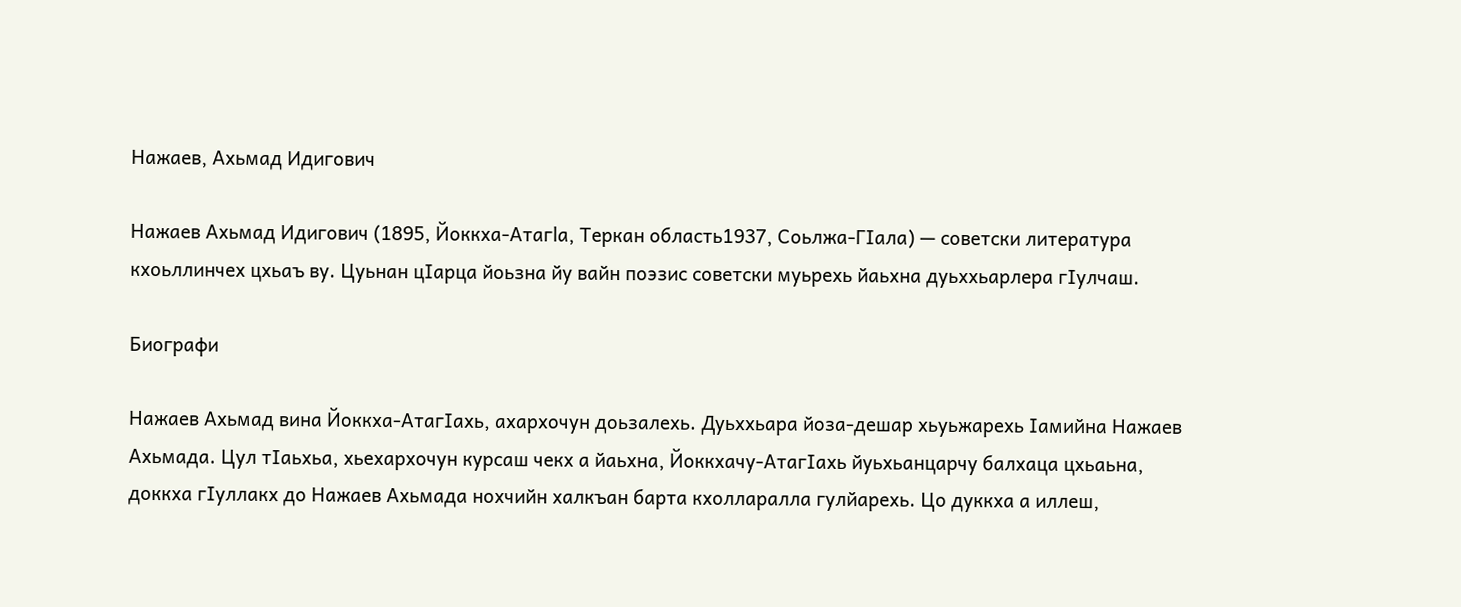Нажаев, Ахьмад Идигович

Нажаев Ахьмад Идигович (1895, Йоккха-Атагlа, Теркан область1937, Соьлжа-ГӀала) — советски литература кхоьллинчех цхьаъ ву. Цуьнан цӀарца йоьзна йу вайн поэзиc советски муьрехь йаьхна дуьххьарлера гӀулчаш.

Биографи

Нажаев Ахьмад вина Йоккха-АтагӀахь, ахархочун доьзалехь. Дуьххьара йоза-дешар хьуьжарехь Ӏамийна Нажаев Ахьмада. Цул тӀаьхьа, хьехархочун курсаш чекх а йаьхна, Йоккхачу-АтагӀахь йуьхьанцарчу балхаца цхьаьна, доккха гӀуллакх до Нажаев Ахьмада нохчийн халкъан барта кхолларалла гулйарехь. Цо дуккха а иллеш,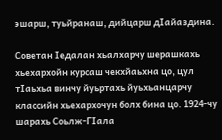эшарш, туьйранаш, дийцарш дӀайаздина.

Советан Ӏедалан хьалхарчу шерашкахь хьехархойн курсаш чекхйаьхна цо, цул тӀаьхьа винчу йуьртахь йуьхьанцарчу классийн хьехархочун болх бина цо. 1924-чу шарахь Соьлж-ГӀала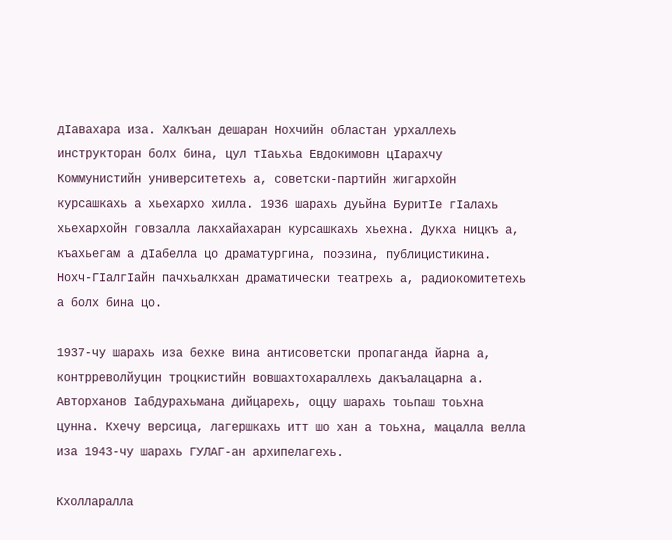дӀавахара иза. Халкъан дешаран Нохчийн областан урхаллехь инструкторан болх бина, цул тӀаьхьа Евдокимовн цӀарахчу Коммунистийн университетехь а, советски-партийн жигархойн курсашкахь а хьехархо хилла. 1936 шарахь дуьйна БуритӀе гӀалахь хьехархойн говзалла лакхайахаран курсашкахь хьехна. Дукха ницкъ а, къахьегам а дӀабелла цо драматургина, поэзина, публицистикина. Нохч-ГӀалгӀайн пачхьалкхан драматически театрехь а, радиокомитетехь а болх бина цо.

1937-чу шарахь иза бехке вина антисоветски пропаганда йарна а, контрреволйуцин троцкистийн вовшахтохараллехь дакъалацарна а. Авторханов Ӏабдурахьмана дийцарехь, оццу шарахь тоьпаш тоьхна цунна. Кхечу версица, лагершкахь итт шо хан а тоьхна, мацалла велла иза 1943-чу шарахь ГУЛАГ-ан архипелагехь.

Кхолларалла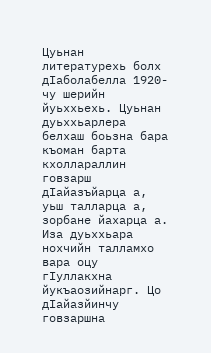Цуьнан литературехь болх дӀаболабелла 1920-чу шерийн йуьххьехь. Цуьнан дуьххьарлера белхаш боьзна бара къоман барта кхоллараллин говзарш дӀайазъйарца а, уьш талларца а, зорбане йахарца а. Иза дуьххьара нохчийн талламхо вара оцу гӀуллакхна йукъаозийнарг. Цо дӀайазйинчу говзаршна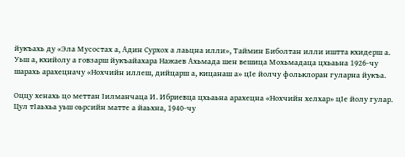йукъахь ду «Эла Мусостах а, Адин Сурхох а лаьцна илли», Таймин Биболтан илли иштта кхидерш а. Уьш а, кхийолу а говзарш йукъайахара Нажаев Ахьмада шен вешица Мохьмадаца цхьаьна 1926-чу шарахь арахецначу «Нохчийн иллеш, дийцарш а, кицанаш а» цӀе йолчу фольклоран гуларна йукъа.

Оццу хенахь цо меттан Ӏилманчаца И. Ибриевца цхьаьна арахецна «Нохчийн хелхар» цӀе йолу гулар. Цул тӀаьхьа уьш оьрсийн матте а йаьхна, 1940-чу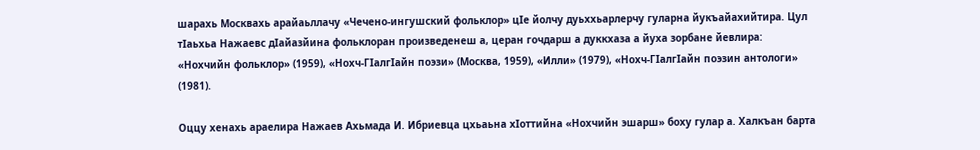шарахь Москвахь арайаьллачу «Чечено-ингушский фольклор» цӀе йолчу дуьххьарлерчу гуларна йукъайахийтира. Цул тӀаьхьа Нажаевс дӀайазйина фольклоран произведенеш а, церан гочдарш а дуккхаза а йуха зорбане йевлира: «Нохчийн фольклор» (1959), «Нохч-ГӀалгӀайн поэзи» (Москва, 1959), «Илли» (1979), «Нохч-ГӀалгӀайн поэзин антологи» (1981).

Оццу хенахь араелира Нажаев Ахьмада И. Ибриевца цхьаьна хӀоттийна «Нохчийн эшарш» боху гулар а. Халкъан барта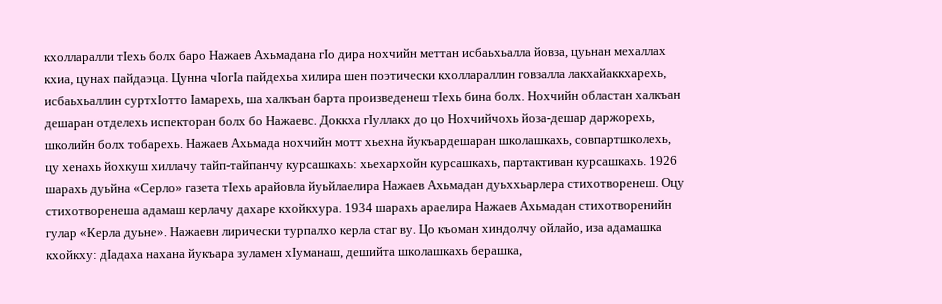кхолларалли тӀехь болх баро Нажаев Ахьмадана гӀо дира нохчийн меттан исбаьхьалла йовза, цуьнан мехаллах кхиа, цунах пайдаэца. Цунна чӀогӀа пайдехьа хилира шен поэтически кхоллараллин говзалла лакхайаккхарехь, исбаьхьаллин суртхӀотто Ӏамарехь, ша халкъан барта произведенеш тӀехь бина болх. Нохчийн областан халкъан дешаран отделехь испекторан болх бо Нажаевс. Доккха гӀуллакх до цо Нохчийчохь йоза-дешар даржорехь, школийн болх тобарехь. Нажаев Ахьмада нохчийн мотт хьехна йукъардешаран школашкахь, совпартшколехь, цу хенахь йохкуш хиллачу тайп-тайпанчу курсашкахь: хьехархойн курсашкахь, партактиван курсашкахь. 1926 шарахь дуьйна «Серло» газета тӀехь арайовла йуьйлаелира Нажаев Ахьмадан дуьххьарлера стихотворенеш. Оцу стихотворенеша адамаш керлачу дахаре кхойкхура. 1934 шарахь араелира Нажаев Ахьмадан стихотворенийн гулар «Керла дуьне». Нажаевн лирически турпалхо керла стаг ву. Цо къоман хиндолчу ойлайо, иза адамашка кхойкху: дӀадаха нахана йукъара зуламен хӀуманаш, дешийта школашкахь берашка,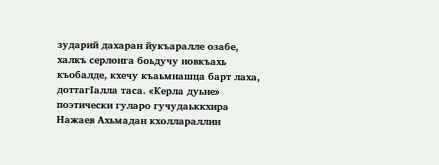зударий дахаран йукъаралле озабе, халкъ серлонга боьдучу новкъахь къобалде, кхечу къаьмнашца барт лаха, доттагӀалла таса. «Керла дуьне» поэтически гуларо гучудаьккхира Нажаев Ахьмадан кхоллараллин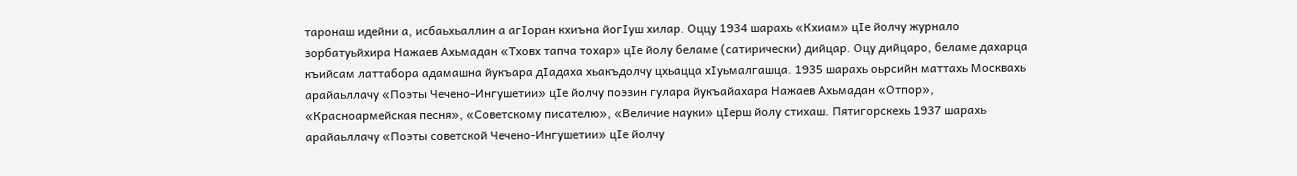таронаш идейни а, исбаьхьаллин а агӀоран кхиъна йогӀуш хилар. Оццу 1934 шарахь «Кхиам» цӀе йолчу журнало зорбатуьйхира Нажаев Ахьмадан «Тховх тапча тохар» цӀе йолу беламе (сатирически) дийцар. Оцу дийцаро, беламе дахарца къийсам латтабора адамашна йукъара дӀадаха хьакъдолчу цхьацца хӀуьмалгашца. 1935 шарахь оьрсийн маттахь Москвахь арайаьллачу «Поэты Чечено-Ингушетии» цӀе йолчу поэзин гулара йукъайахара Нажаев Ахьмадан «Отпор», «Красноармейская песня», «Советскому писателю», «Величие науки» цӀерш йолу стихаш. Пятигорскехь 1937 шарахь арайаьллачу «Поэты советской Чечено-Ингушетии» цӀе йолчу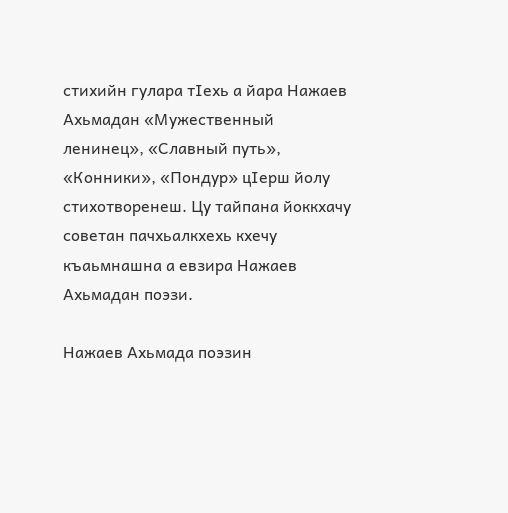стихийн гулара тӀехь а йара Нажаев Ахьмадан «Мужественный ленинец», «Славный путь», «Конники», «Пондур» цӀерш йолу стихотворенеш. Цу тайпана йоккхачу советан пачхьалкхехь кхечу къаьмнашна а евзира Нажаев Ахьмадан поэзи.

Нажаев Ахьмада поэзин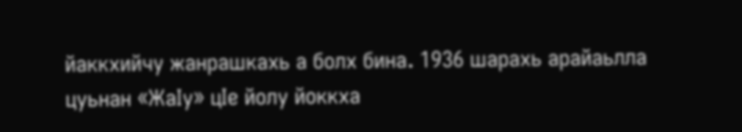йаккхийчу жанрашкахь а болх бина. 1936 шарахь арайаьлла цуьнан «ЖаӀу» цӀе йолу йоккха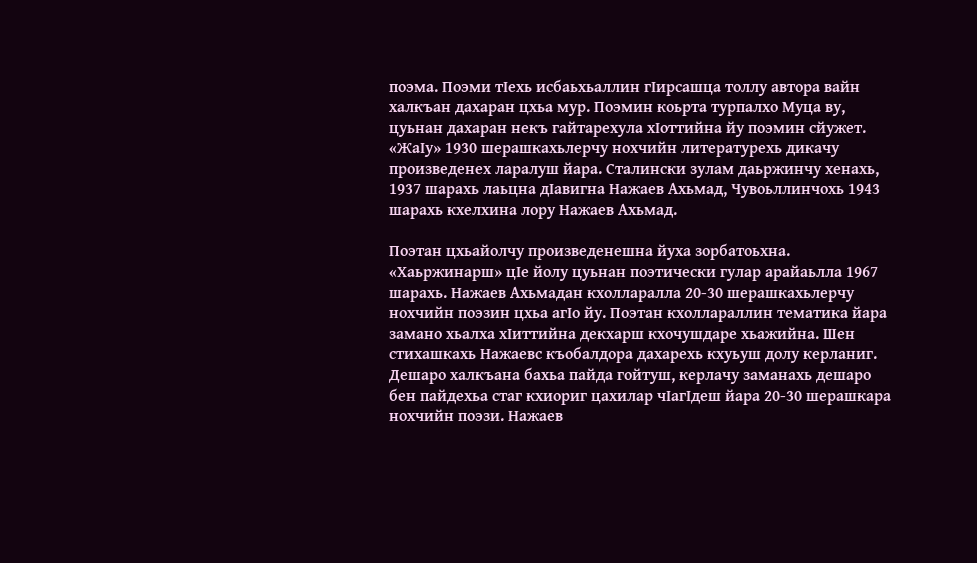поэма. Поэми тӀехь исбаьхьаллин гӀирсашца толлу автора вайн халкъан дахаран цхьа мур. Поэмин коьрта турпалхо Муца ву, цуьнан дахаран некъ гайтарехула хӀоттийна йу поэмин сйужет. «ЖаӀу» 1930 шерашкахьлерчу нохчийн литературехь дикачу произведенех ларалуш йара. Сталински зулам даьржинчу хенахь, 1937 шарахь лаьцна дӀавигна Нажаев Ахьмад, Чувоьллинчохь 1943 шарахь кхелхина лору Нажаев Ахьмад.

Поэтан цхьайолчу произведенешна йуха зорбатоьхна. «Хаьржинарш» цӀе йолу цуьнан поэтически гулар арайаьлла 1967 шарахь. Нажаев Ахьмадан кхолларалла 20-30 шерашкахьлерчу нохчийн поэзин цхьа агӀо йу. Поэтан кхоллараллин тематика йара замано хьалха хӀиттийна декхарш кхочушдаре хьажийна. Шен стихашкахь Нажаевс къобалдора дахарехь кхуьуш долу керланиг. Дешаро халкъана бахьа пайда гойтуш, керлачу заманахь дешаро бен пайдехьа стаг кхиориг цахилар чӀагӀдеш йара 20-30 шерашкара нохчийн поэзи. Нажаев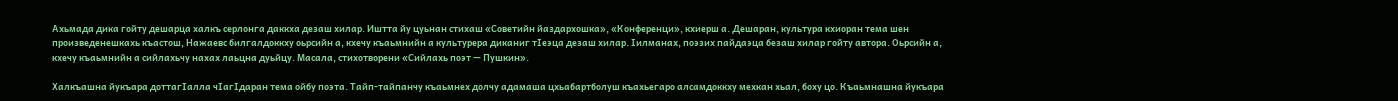Ахьмада дика гойту дешарца халкъ серлонга даккха дезаш хилар. Иштта йу цуьнан стихаш «Советийн йаздархошка», «Конференци», кхиерш а. Дешаран, культура кхиоран тема шен произведенешкахь къастош, Нажаевс билгалдоккху оьрсийн а, кхечу къаьмнийн а культурера диканиг тӀеэца дезаш хилар. Ӏилманах, поэзих пайдаэца безаш хилар гойту автора. Оьрсийн а, кхечу къаьмнийн а сийлахьчу нахах лаьцна дуьйцу. Масала, стихотворени «Сийлахь поэт — Пушкин».

Халкъашна йукъара доттагӀалла чӀагӀдаран тема ойбу поэта. Тайп-тайпанчу къаьмнех долчу адамаша цхьабартболуш къахьегаро алсамдоккху мехкан хьал, боху цо. Къаьмнашна йукъара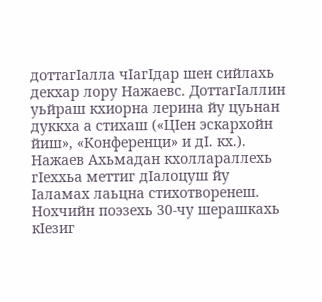доттагӀалла чӀагӀдар шен сийлахь декхар лору Нажаевс. ДоттагӀаллин уьйраш кхиорна лерина йу цуьнан дуккха а стихаш («ЦӀен эскархойн йиш», «Конференци» и дI. кх.). Нажаев Ахьмадан кхоллараллехь гӀеххьа меттиг дӀалоцуш йу Ӏаламах лаьцна стихотворенеш. Нохчийн поэзехь 30-чу шерашкахь кӀезиг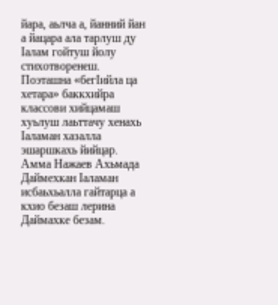йара, аьлча а, йанний йан а йацара ала тарлуш ду Ӏалам гойтуш йолу стихотворенеш. Поэташна «бегӀийла ца хетара» баккхийра классови хийцамаш хуьлуш лаьттачу хенахь Ӏаламан хазалла эшаршкахь йийцар. Амма Нажаев Ахьмада Даймехкан Ӏаламан исбаьхьалла гайтарца а кхио безаш лерина Даймахке безам.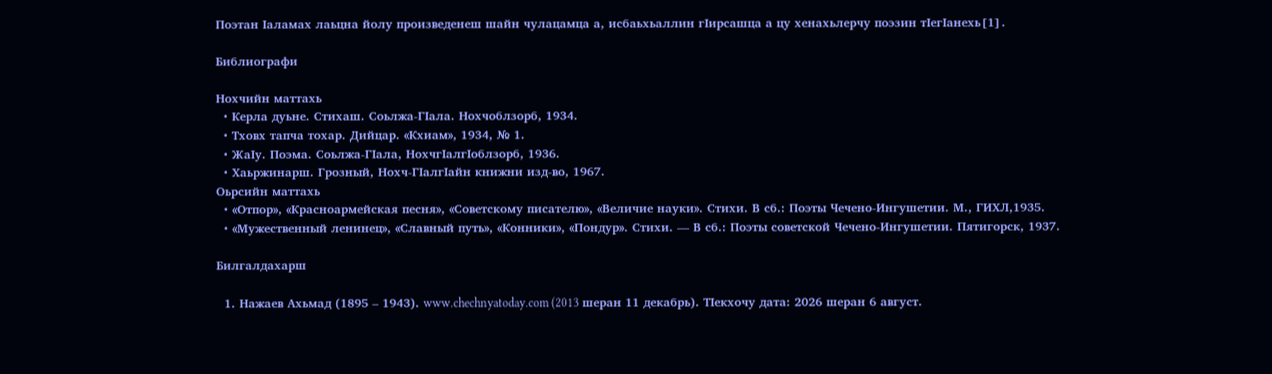Поэтан Ӏаламах лаьцна йолу произведенеш шайн чулацамца а, исбаьхьаллин гӀирсашца а цу хенахьлерчу поэзин тӀегӀанехь[1].

Библиографи

Нохчийн маттахь
  • Керла дуьне. Стихаш. Соьлжа-ГӀала. Нохчоблзорб, 1934.
  • Тховх тапча тохар. Дийцар. «Кхиам», 1934, № 1.
  • ЖаӀу. Поэма. Соьлжа-ГӀала, НохчгӀалгӀоблзорб, 1936.
  • Хаьржинарш. Грозный, Нохч-ГӀалгӀайн книжни изд-во, 1967.
Оьрсийн маттахь
  • «Отпор», «Красноармейская песня», «Советскому писателю», «Величие науки». Стихи. В сб.: Поэты Чечено-Ингушетии. М., ГИХЛ,1935.
  • «Мужественный ленинец», «Славный путь», «Конники», «Пондур». Стихи. — В сб.: Поэты советской Чечено-Ингушетии. Пятигорск, 1937.

Билгалдахарш

  1. Нажаев Ахьмад (1895 – 1943). www.chechnyatoday.com (2013 шеран 11 декабрь). ТӀекхочу дата: 2026 шеран 6 август.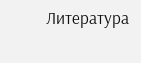Литература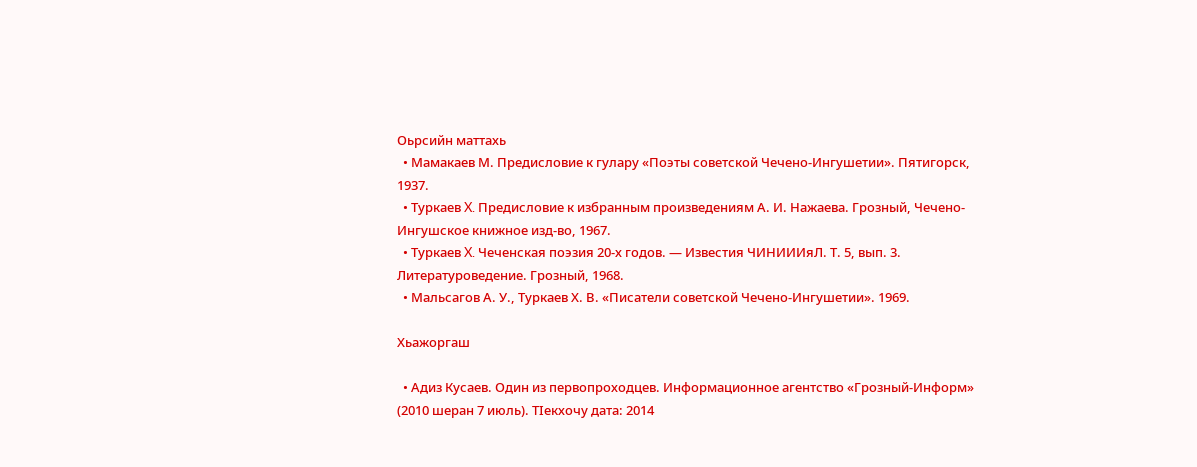Оьрсийн маттахь
  • Мамакаев М. Предисловие к гулару «Поэты советской Чечено-Ингушетии». Пятигорск, 1937.
  • Туркаев X. Предисловие к избранным произведениям А. И. Нажаева. Грозный, Чечено-Ингушское книжное изд-во, 1967.
  • Туркаев X. Чеченская поэзия 20-х годов. — Известия ЧИНИИИяЛ. Т. 5, вып. 3. Литературоведение. Грозный, 1968.
  • Мальсагов А. У., Туркаев Х. В. «Писатели советской Чечено-Ингушетии». 1969.

Хьажоргаш

  • Адиз Кусаев. Один из первопроходцев. Информационное агентство «Грозный-Информ» (2010 шеран 7 июль). ТӀекхочу дата: 2014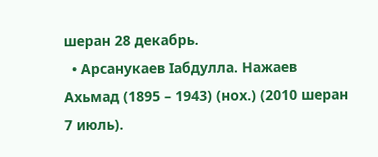шеран 28 декабрь.
  • Арсанукаев Iабдулла. Нажаев Ахьмад (1895 – 1943) (нох.) (2010 шеран 7 июль).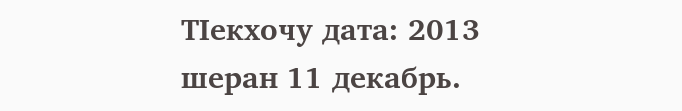ТӀекхочу дата: 2013 шеран 11 декабрь.